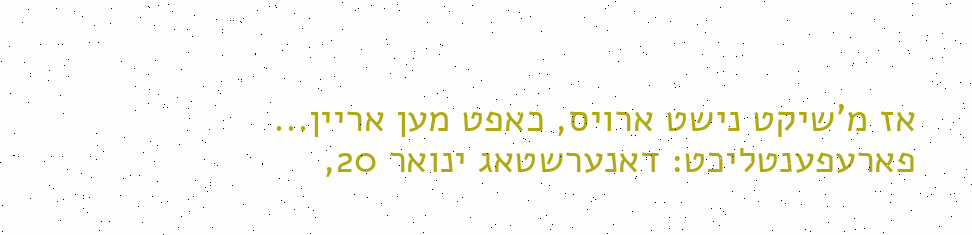אז מ'שיקט נישט ארויס, כאפט מען אריין...
פארעפענטליכט: דאנערשטאג ינואר 20,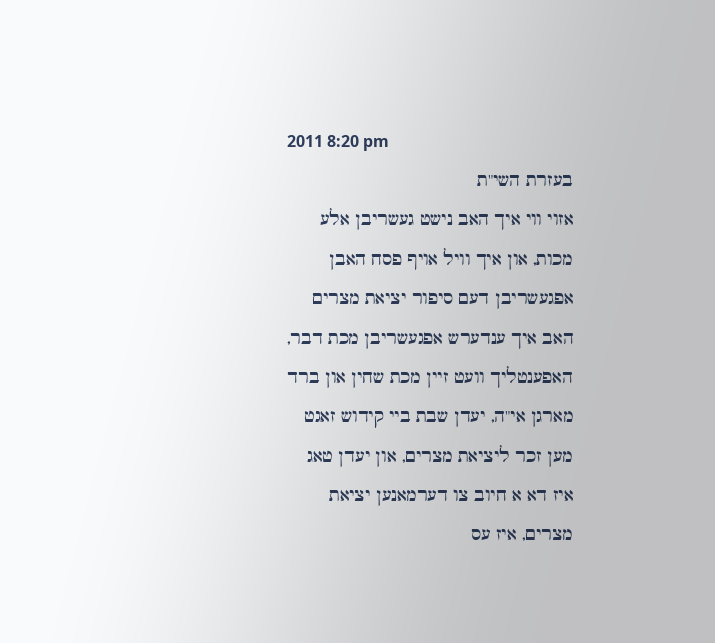2011 8:20 pm
בעזרת השי"ת
אזוי ווי איך האב נישט געשריבן אלע מכות, און איך וויל אויף פסח האבן אפגעשריבן דעם סיפור יציאת מצרים האב איך ענדערש אפגעשריבן מכת דבר, האפענטליך וועט זיין מכת שחין און ברד מארגן אי"ה, יעדן שבת ביי קידוש זאגט מען זכר ליציאת מצרים, און יעדן טאג איז דא א חיוב צו דערמאנען יציאת מצרים, איז עס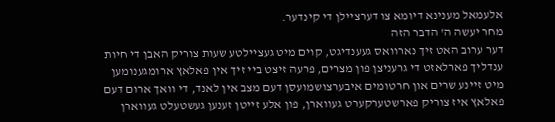אלעמאל מענינא דיומא צו דערציילן די קינדער.
מחר יעשה ה' הדבר הזה
דער ערוב האט זיך נארוואס געענדיגט, קוים מיט געציילטע שעות צוריק האבן די חיות ענדליך פארלאזט די גרעניצן פון מצרים, פרעה זיצט ביי זיך אין פאלאץ ארומגענומען מיט זיינע שרים און חרטומים איבערצושמועסן דעם מצב אין לאנד, די וואך ארום דעם פאלאץ איז צוריק פארשטערקערט געווארן, פון אלע זייטן זענען געשטעלט געווארן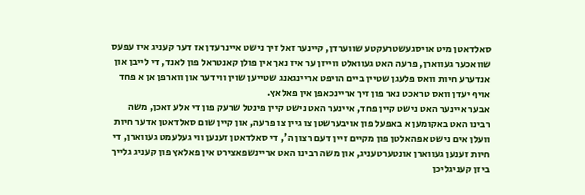סאלדאטן מיט אויסגעשטרעקטע שווערדן, קיינער זאל זיך נישט איינרעדן אז דער קעניג איז עפעס שוואכער געווארן, פרעה האט געוואלט ווייזן ער איז נאך אין פולן קאנטראל פון לאנד, די לייבן און אנדערע חיות וואס פלעגן שטיין ביים הויפט אריינגאנג שטייען שוין ווידער און ווארפן אן א פחד אויף יעדן וואס טראכט נאר פון זיך אריינכאפן אין פאלאץ.
אבער איינער האט נישט קיין פחד, איינער האט נישט קיין פינטל שרעק פון די אלע זאכן, משה רבינו האט באקומען א באפעל פון אויבערשטן צו גיין צו פרעה, און קיין שום סאלדאטן אדער חיות וועלן אים נישט אפהאלטן פון מקיים זיין דעם רצון ה', די סאלדאטן זענען ווי געלעמט געווארן, די חיות זענען געווארן אונטערטעניג, און משה רבינו האט אריינשפאצירט אין פאלאץ פון קעניג גלייך ביזן קעניגליכן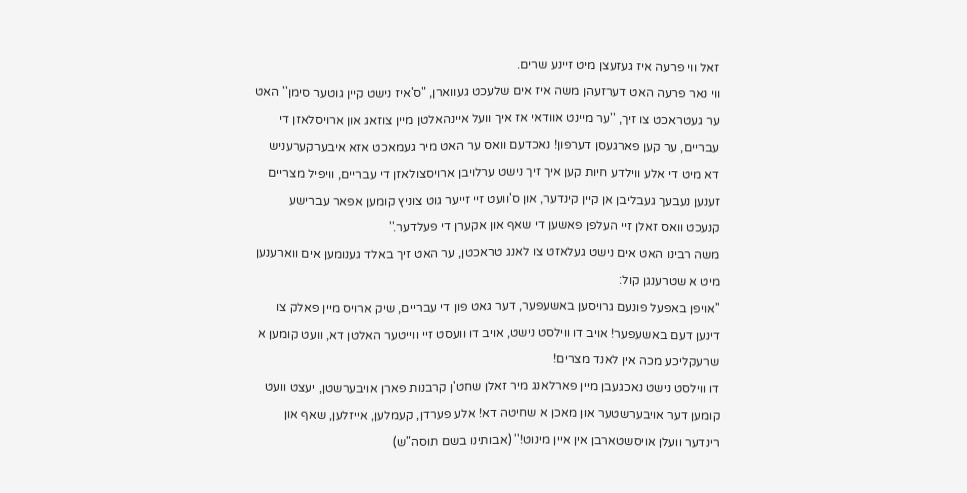זאל ווי פרעה איז געזעצן מיט זיינע שרים.
ווי נאר פרעה האט דערזעהן משה איז אים שלעכט געווארן, "ס'איז נישט קיין גוטער סימן'' האט ער געטראכט צו זיך, ''ער מיינט אוודאי אז איך וועל איינהאלטן מיין צוזאג און ארויסלאזן די עבריים, ער קען פארגעסן דערפון! נאכדעם וואס ער האט מיר געמאכט אזא איבערקערעניש דא מיט די אלע ווילדע חיות קען איך זיך נישט ערלויבן ארויסצולאזן די עבריים, וויפיל מצריים זענען נעבעך געבליבן אן קיין קינדער, און ס'וועט זיי זייער גוט צוניץ קומען אפאר עברישע קנעכט וואס זאלן זיי העלפן פאשען די שאף און אקערן די פעלדער.''
משה רבינו האט אים נישט געלאזט צו לאנג טראכטן, ער האט זיך באלד גענומען אים ווארענען מיט א שטרענגן קול:
''אויפן באפעל פונעם גרויסען באשעפער, דער גאט פון די עבריים, שיק ארויס מיין פאלק צו דינען דעם באשעפער! אויב דו ווילסט נישט, אויב דו וועסט זיי ווייטער האלטן דא, וועט קומען א שרעקליכע מכה אין לאנד מצרים!
דו ווילסט נישט נאכגעבן מיין פארלאנג מיר זאלן שחט'ן קרבנות פארן אויבערשטן, יעצט וועט קומען דער אויבערשטער און מאכן א שחיטה דא! אלע פערדן, קעמלען, אייזלען, שאף און רינדער וועלן אויסשטארבן אין איין מינוט!'' (אבותינו בשם תוסה"ש)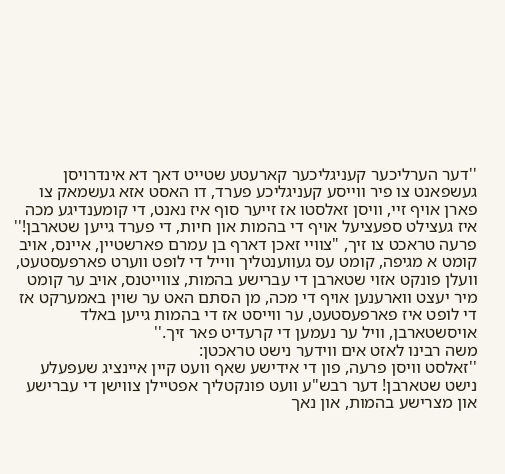''דער הערליכער קעניגליכער קארעטע שטייט דאך דא אינדרויסן געשפאנט צו פיר ווייסע קעניגליכע פערד, דו האסט אזא געשמאק צו פארן אויף זיי, וויסן זאלסטו אז זייער סוף איז נאנט, די קומענדיגע מכה איז געצילט ספעציעל אויף די בהמות און חיות, די פערד גייען שטארבן!''
פרעה טראכט צו זיך, "צוויי זאכן דארף בן עמרם פארשטיין, איינס, אויב קומט א מגיפה, קומט עס געווענטליך ווייל די לופט ווערט פארפעסטעט, וועלן פונקט אזוי שטארבן די עברישע בהמות, צווייטנס, אויב ער קומט מיר יעצט ווארענען אויף די מכה, מן הסתם האט ער שוין באמערקט אז די לופט איז פארפעסטעט, ער ווייסט אז די בהמות גייען באלד אויסשטארבן, וויל ער נעמען די קרעדיט פאר זיך.''
משה רבינו לאזט אים ווידער נישט טראכטן:
''זאלסט וויסן פרעה, פון די אידישע שאף וועט קיין איינציג שעפעלע נישט שטארבן! דער רבש"ע וועט פונקטליך אפטיילן צווישן די עברישע און מצרישע בהמות, און נאך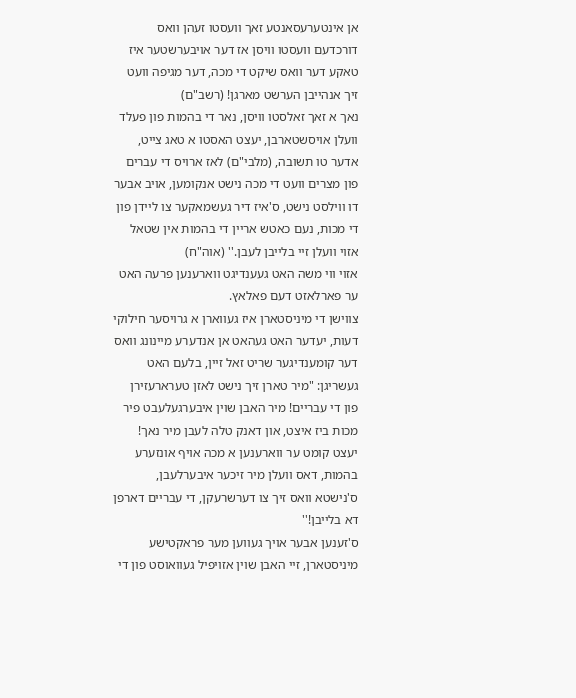אן אינטערעסאנטע זאך וועסטו זעהן וואס דורכדעם וועסטו וויסן אז דער אויבערשטער איז טאקע דער וואס שיקט די מכה, דער מגיפה וועט זיך אנהייבן הערשט מארגן! (רשב"ם)
נאך א זאך זאלסטו וויסן, נאר די בהמות פון פעלד וועלן אויסשטארבן, יעצט האסטו א טאג צייט, אדער טו תשובה, (מלבי"ם) לאז ארויס די עברים פון מצרים וועט די מכה נישט אנקומען, אויב אבער דו ווילסט נישט, ס'איז דיר געשמאקער צו ליידן פון די מכות, נעם כאטש אריין די בהמות אין שטאל אזוי וועלן זיי בלייבן לעבן.'' (אוה"ח)
אזוי ווי משה האט געענדיגט ווארענען פרעה האט ער פארלאזט דעם פאלאץ.
צווישן די מיניסטארן איז געווארן א גרויסער חילוקי דעות, יעדער האט געהאט אן אנדערע מיינונג וואס דער קומענדיגער שריט זאל זיין, בלעם האט געשריגן: "מיר טארן זיך נישט לאזן טערארעזירן פון די עבריים! מיר האבן שוין איבערגעלעבט פיר מכות ביז איצט, און דאנק טלה לעבן מיר נאך! יעצט קומט ער ווארענען א מכה אויף אונזערע בהמות, דאס וועלן מיר זיכער איבערלעבן, ס'נישטא וואס זיך צו דערשרעקן, די עבריים דארפן דא בלייבן!''
ס'זענען אבער אויך געווען מער פראקטישע מיניסטארן, זיי האבן שוין אזויפיל געוואוסט פון די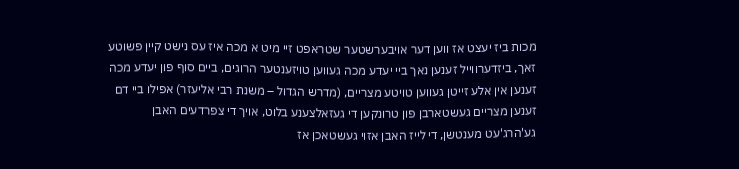מכות ביז יעצט אז ווען דער אויבערשטער שטראפט זיי מיט א מכה איז עס נישט קיין פשוטע זאך, ביזדערווייל זענען נאך ביי יעדע מכה געווען טויזענטער הרוגים, ביים סוף פון יעדע מכה זענען אין אלע זייטן געווען טויטע מצריים, (מדרש הגדול – משנת רבי אליעזר) אפילו ביי דם זענען מצריים געשטארבן פון טרונקען די געזאלצענע בלוט, אויך די צפרדעים האבן גע'הרג'עט מענטשן, די לייז האבן אזוי געשטאכן אז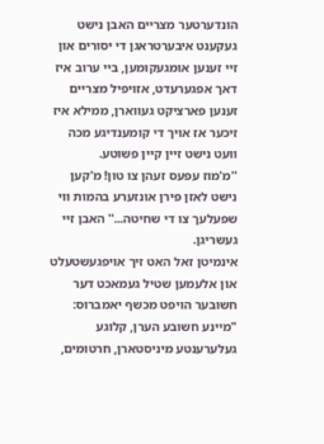הונדערטער מצריים האבן נישט געקענט איבערטראגן די יסורים און זיי זענען אומגעקומען, ביי ערוב איז דאך אפגערעדט, אזויפיל מצריים זענען פארציקט געווארן, ממילא איז זיכער אז אויך די קומענדיגע מכה וועט נישט זיין קיין פשוטע.
''מ'מוז עפעס זעהן צו טון! מ'קען נישט לאזן פירן אונזערע בהמות ווי שפעלעך צו די שחיטה...'' האבן זיי געשריגן.
אינמיטן זאל האט זיך אויפגעשטעלט און אלעמען שטיל געמאכט דער חשובער הויפט מכשף יאמברוס:
"מיינע חשובע הערן, קלוגע געלערענטע מיניסטארן, חרטומים,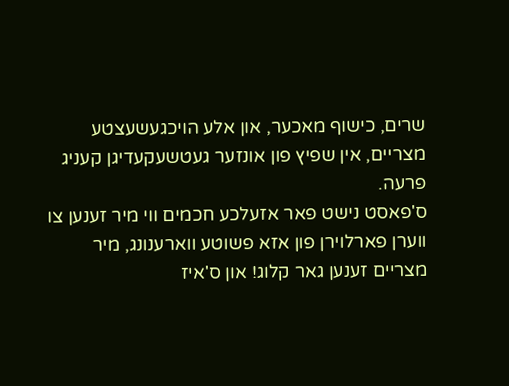שרים, כישוף מאכער, און אלע הויכגעשעצטע מצריים, אין שפיץ פון אונזער געטשעקעדיגן קעניג פרעה.
ס'פאסט נישט פאר אזעלכע חכמים ווי מיר זענען צו ווערן פארלוירן פון אזא פשוטע ווארענונג, מיר מצריים זענען גאר קלוג! און ס'איז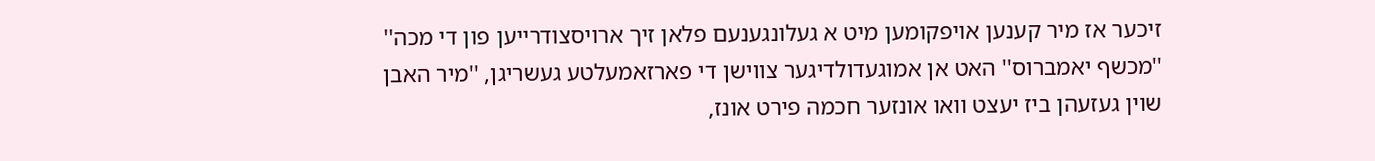זיכער אז מיר קענען אויפקומען מיט א געלונגענעם פלאן זיך ארויסצודרייען פון די מכה''
''מכשף יאמברוס'' האט אן אמוגעדולדיגער צווישן די פארזאמעלטע געשריגן, ''מיר האבן שוין געזעהן ביז יעצט וואו אונזער חכמה פירט אונז,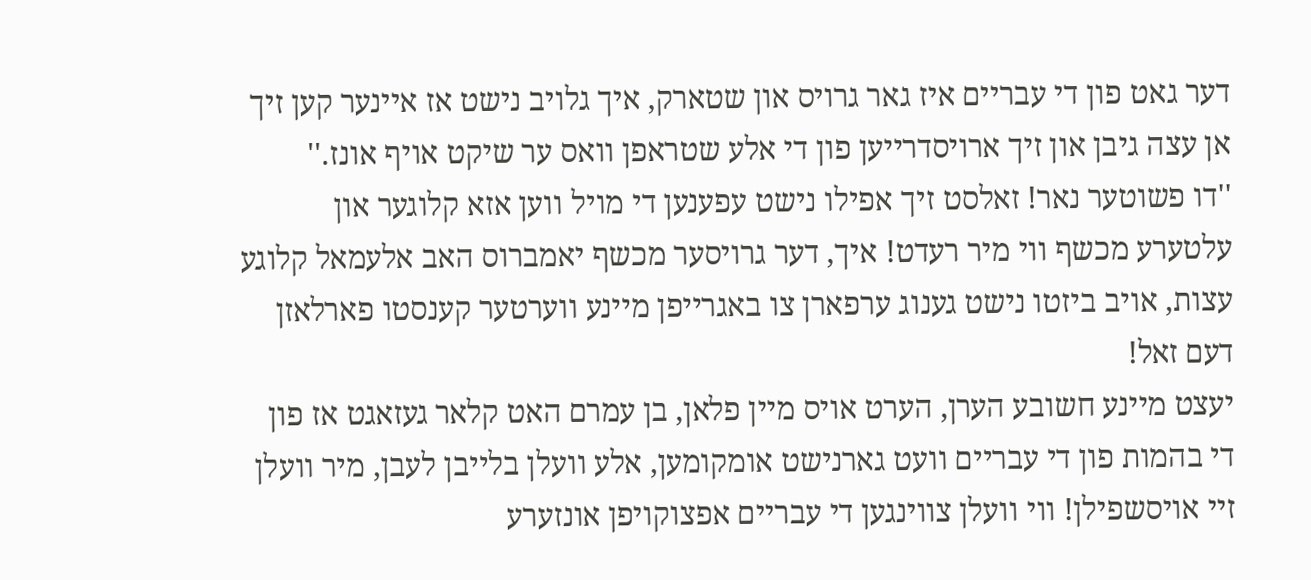דער גאט פון די עבריים איז גאר גרויס און שטארק, איך גלויב נישט אז איינער קען זיך אן עצה גיבן און זיך ארויסדרייען פון די אלע שטראפן וואס ער שיקט אויף אונז.''
''דו פשוטער נאר! זאלסט זיך אפילו נישט עפענען די מויל ווען אזא קלוגער און עלטערע מכשף ווי מיר רעדט! איך, דער גרויסער מכשף יאמברוס האב אלעמאל קלוגע עצות, אויב ביזטו נישט גענוג ערפארן צו באגרייפן מיינע ווערטער קענסטו פארלאזן דעם זאל!
יעצט מיינע חשובע הערן, הערט אויס מיין פלאן, בן עמרם האט קלאר געזאגט אז פון די בהמות פון די עבריים וועט גארנישט אומקומען, אלע וועלן בלייבן לעבן, מיר וועלן זיי אויסשפילן! ווי וועלן צווינגען די עבריים אפצוקויפן אונזערע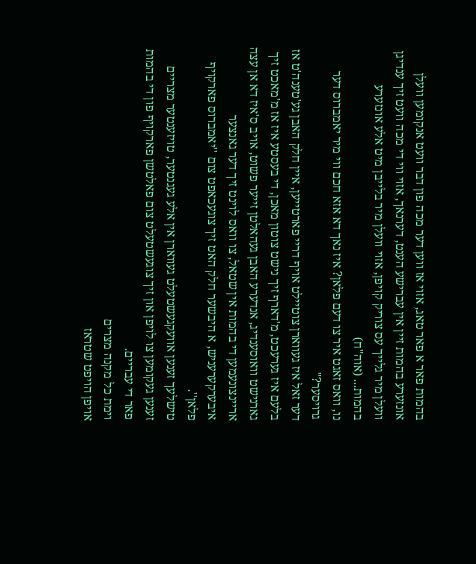בהמות פאר א פאר טאג, אזוי אז ווען דער מכה פון דבר וועט אנקומען וועלן אונזערע בהמות זיין אין עברישע הענט, דערנאך, אזוי ווי די מכה וועט זיך ענדיגן וועלן מיר גלייך עס צוריק קויפן, אזוי וועלן מיר בלייבן מיט אלע אונזערע בהמות... (אוה"ח)
נו, וואס זאגט איר צו דעם פלאן? איז נאך דא אזא חכם ווי מיר יאמברוס דער גרויסער?"
דער זאל איז געווארן צוטיילט אויף דריי פארטייען, איין חלק האבן גע'טענה'ט אז בלעם איז גערעכט, מ'דארף זיך נישט צוטון מאכן, די בעסטע איז אז מ'מאכט זיך גארנישט וואוסענדיג, אנדערע האבן געהאלטן זייער פשוט, אויב ס'איז דא אן עצה אריינצונעמען די בהמות אין שטאל, צו וואס לוינט זיך דער גאנצער איבערקערעניש, א היבשער חלק האט זיך צוגעכאפט צום ''יאמברוס פארקויף פלאן''.
טישלעך זענען אוועקגעשטעלט געווארן אין אלע געגנטער, טויזענטער מצריים זענען געקומען צו לויפן און זיך צוגעשטעלט צום פאלטשן פארקויף פון די בהמות פאר די עבריים.
וימת כל מקנה מצרים
אויפן הויפט שטראז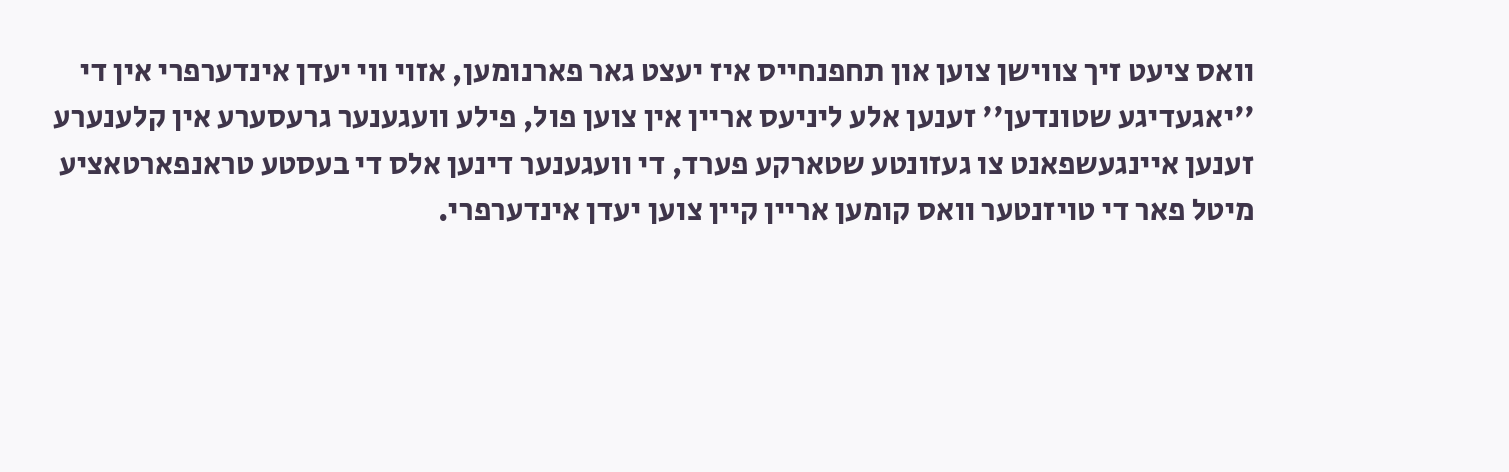וואס ציעט זיך צווישן צוען און תחפנחייס איז יעצט גאר פארנומען, אזוי ווי יעדן אינדערפרי אין די ''יאגעדיגע שטונדען'' זענען אלע ליניעס אריין אין צוען פול, פילע וועגענער גרעסערע אין קלענערע זענען איינגעשפאנט צו געזונטע שטארקע פערד, די וועגענער דינען אלס די בעסטע טראנפארטאציע מיטל פאר די טויזנטער וואס קומען אריין קיין צוען יעדן אינדערפרי.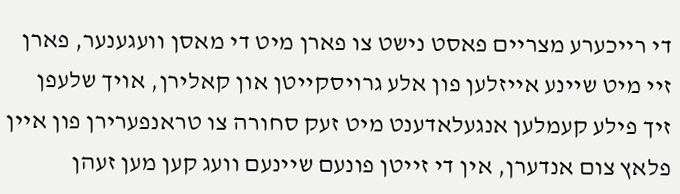די רייכערע מצריים פאסט נישט צו פארן מיט די מאסן וועגענער, פארן זיי מיט שיינע אייזלען פון אלע גרויסקייטן און קאלירן, אויך שלעפן זיך פילע קעמלען אנגעלאדענט מיט זעק סחורה צו טראנפערירן פון איין פלאץ צום אנדערן, אין די זייטן פונעם שיינעם וועג קען מען זעהן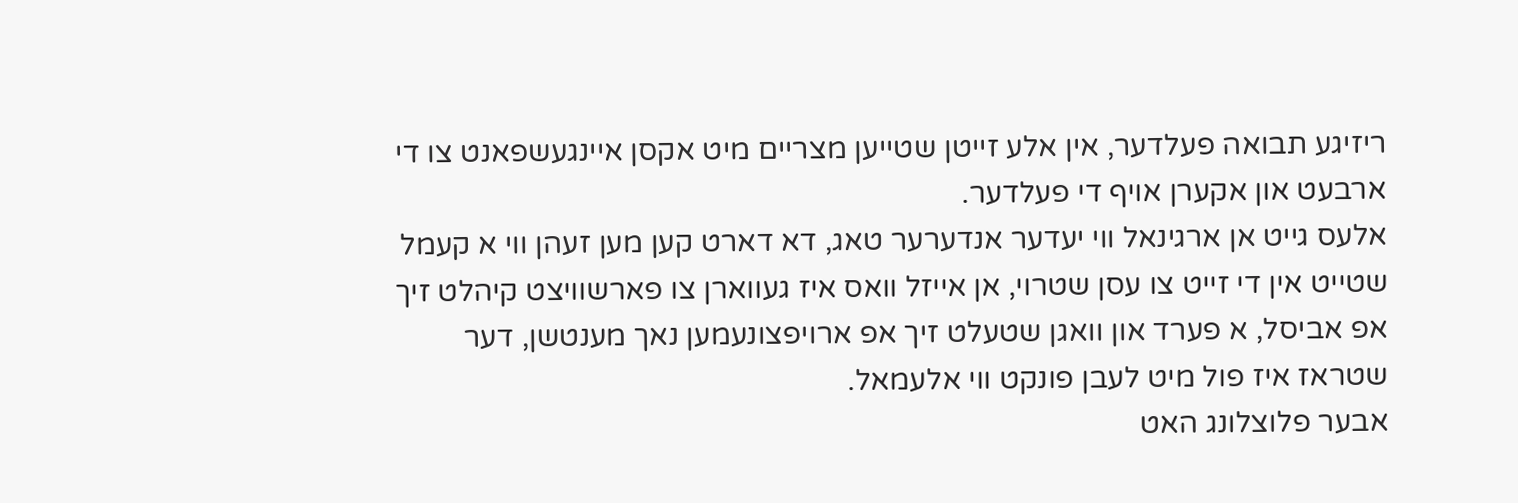ריזיגע תבואה פעלדער, אין אלע זייטן שטייען מצריים מיט אקסן איינגעשפאנט צו די ארבעט און אקערן אויף די פעלדער.
אלעס גייט אן ארגינאל ווי יעדער אנדערער טאג, דא דארט קען מען זעהן ווי א קעמל שטייט אין די זייט צו עסן שטרוי, אן אייזל וואס איז געווארן צו פארשוויצט קיהלט זיך אפ אביסל, א פערד און וואגן שטעלט זיך אפ ארויפצונעמען נאך מענטשן, דער שטראז איז פול מיט לעבן פונקט ווי אלעמאל.
אבער פלוצלונג האט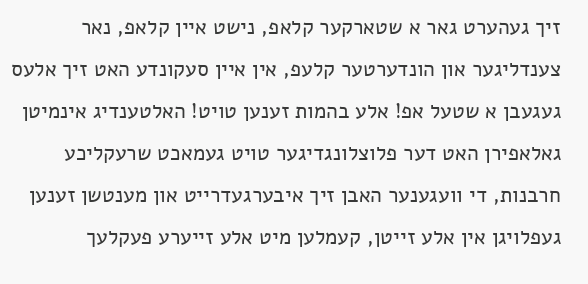זיך געהערט גאר א שטארקער קלאפ, נישט איין קלאפ, נאר צענדליגער און הונדערטער קלעפ, אין איין סעקונדע האט זיך אלעס געגעבן א שטעל אפ! אלע בהמות זענען טויט! האלטענדיג אינמיטן גאלאפירן האט דער פלוצלונגדיגער טויט געמאכט שרעקליכע חרבנות, די וועגענער האבן זיך איבערגעדרייט און מענטשן זענען געפלויגן אין אלע זייטן, קעמלען מיט אלע זייערע פעקלעך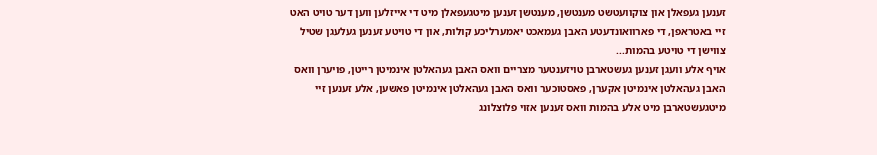זענען געפאלן און צוקוועטשט מענטשן, מענטשן זענען מיטגעפאלן מיט די אייזלען ווען דער טויט האט זיי באטראפן, די פארוואונדעטע האבן געמאכט יאמערליכע קולות, און די טויטע זענען געלעגן שטיל צווישן די טויטע בהמות...
אויף אלע וועגן זענען געשטארבן טויזענטער מצריים וואס האבן געהאלטן אינמיטן רייטן, פויערן וואס האבן געהאלטן אינמיטן אקערן, פאסטוכער וואס האבן געהאלטן אינמיטן פאשען, אלע זענען זיי מיטגעשטארבן מיט אלע בהמות וואס זענען אזוי פלוצלונג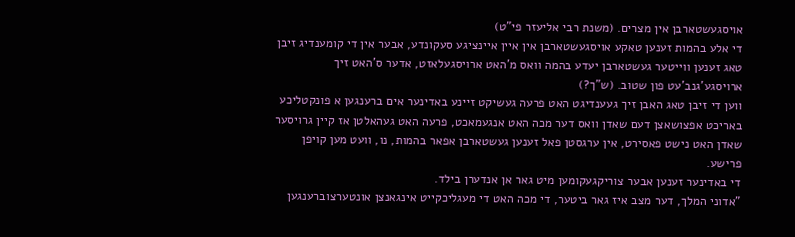אויסגעשטארבן אין מצרים. (משנת רבי אליעזר פי"ט)
די אלע בהמות זענען טאקע אויסגעשטארבן אין איין איינציגע סעקונדע, אבער אין די קומענדיג זיבן טאג זענען ווייטער געשטארבן יעדע בהמה וואס מ'האט ארויסגעלאזט, אדער ס'האט זיך ארויסגע'גנב'עט פון שטוב. (ש"ך?)
ווען די זיבן טאג האבן זיך געענדיגט האט פרעה געשיקט זיינע באדינער אים ברענגען א פונקטליכע באריכט אפצושאצן דעם שאדן וואס דער מכה האט אנגעמאכט, פרעה האט געהאלטן אז קיין גרויסער שאדן האט נישט פאסירט, אין ערגסטן פאל זענען געשטארבן אפאר בהמות, נו, וועט מען קויפן פרישע.
די באדינער זענען אבער צוריקגעקומען מיט גאר אן אנדערן בילד.
"אדוני המלך, דער מצב איז גאר ביטער, די מכה האט די מעגליכקייט אינגאנצן אונטערצוברענגען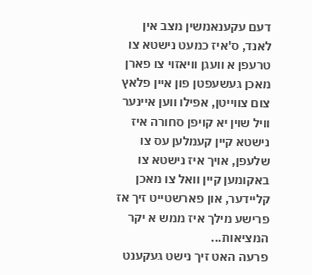דעם עקענאמשין מצב אין לאנד, ס'איז כמעט נישטא צו טרעפן א וועגן וויאזוי צו פארן מאכן געשעפטן פון איין פלאץ צום צווייטן, אפילו ווען איינער וויל שוין יא קויפן סחורה איז נישטא קיין קעמלען עס צו שלעפן, אויך איז נישטא צו באקומען קיין וואל צו מאכן קליידער, און פארשטייט זיך אז פרישע מילך איז ממש א יקר המציאות...
פרעה האט זיך נישט געקענט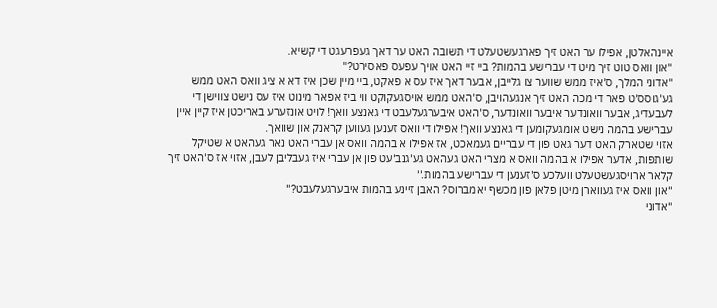איינהאלטן, אפילו ער האט זיך פארגעשטעלט די תשובה האט ער דאך געפרעגט די קשיא.
"און וואס טוט זיך מיט די עברישע בהמות? ביי זיי האט אויך עפעס פאסירט?"
"אדוני המלך, ס'איז ממש שווער צו גלייבן, אבער דאך איז עס א פאקט, ביי מיין שכן איז דא א ציג וואס האט ממש גע'גוסס'ט פאר די מכה האט זיך אנגעהויבן, ס'האט ממש אויסגעקוקט ווי ביז אפאר מינוט איז עס נישט צווישן די לעבעדיג, אבער וואונדער איבער וואונדער, ס'האט איבערגעלעבט די גאנצע וואך! לויט אונזערע באריכטן איז קיין איין עברישע בהמה נישט אומגעקומען די גאנצע וואך! אפילו די וואס זענען געווען קראנק און שוואך.
אזוי שטארק האט דער גאט פון די עבריים געמאכט, אז אפילו א בהמה וואס אן עברי האט נאר געהאט א שטיקל שותפות, אדער אפילו א בהמה וואס א מצרי האט געהאט גע'גנב'עט פון אן עברי איז געבליבן לעבן, אזוי אז ס'האט זיך קלאר ארויסגעשטעלט וועלכע ס'זענען די עברישע בהמות.''
''און וואס איז געווארן מיטן פלאן פון מכשף יאמברוס? האבן זיינע בהמות איבערגעלעבט?"
"אדוני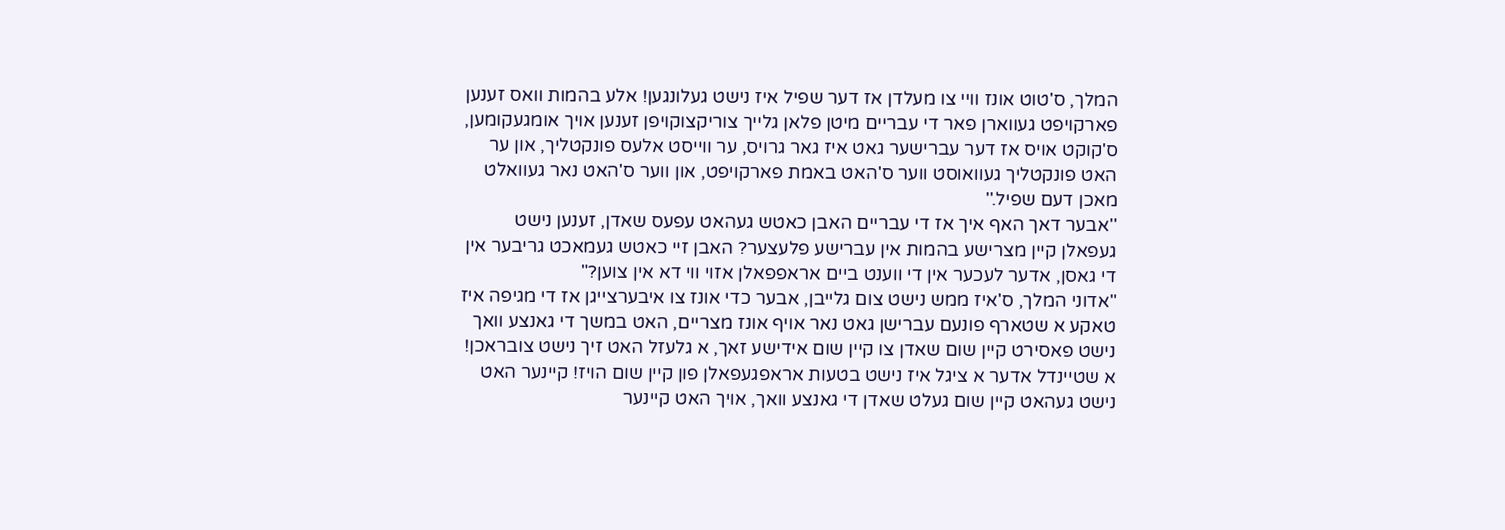המלך, ס'טוט אונז וויי צו מעלדן אז דער שפיל איז נישט געלונגען! אלע בהמות וואס זענען פארקויפט געווארן פאר די עבריים מיטן פלאן גלייך צוריקצוקויפן זענען אויך אומגעקומען, ס'קוקט אויס אז דער עברישער גאט איז גאר גרויס, ער ווייסט אלעס פונקטליך, און ער האט פונקטליך געוואוסט ווער ס'האט באמת פארקויפט, און ווער ס'האט נאר געוואלט מאכן דעם שפיל.''
''אבער דאך האף איך אז די עבריים האבן כאטש געהאט עפעס שאדן, זענען נישט געפאלן קיין מצרישע בהמות אין עברישע פלעצער? האבן זיי כאטש געמאכט גריבער אין די גאסן, אדער לעכער אין די ווענט ביים אראפפאלן אזוי ווי דא אין צוען?"
"אדוני המלך, ס'איז ממש נישט צום גלייבן, אבער כדי אונז צו איבערצייגן אז די מגיפה איז טאקע א שטארף פונעם עברישן גאט נאר אויף אונז מצריים, האט במשך די גאנצע וואך נישט פאסירט קיין שום שאדן צו קיין שום אידישע זאך, א גלעזל האט זיך נישט צובראכן! א שטיינדל אדער א ציגל איז נישט בטעות אראפגעפאלן פון קיין שום הויז! קיינער האט נישט געהאט קיין שום געלט שאדן די גאנצע וואך, אויך האט קיינער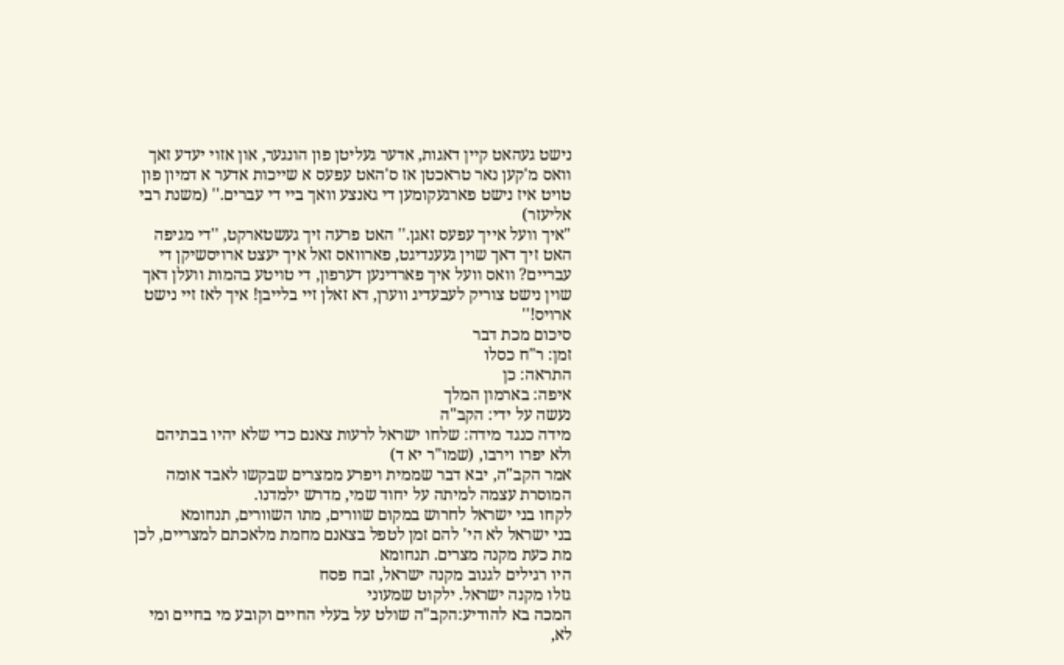נישט געהאט קיין דאגות, אדער געליטן פון הונגער, און אזוי יעדע זאך וואס מ'קען נאר טראכטן אז ס'האט עפעס א שייכות אדער א דמיון פון טויט איז נישט פארגעקומען די גאנצע וואך ביי די עברים.'' (משנת רבי אליעזר)
"איך וועל אייך עפעס זאגן.'' האט פרעה זיך געשטארקט, ''די מגיפה האט זיך דאך שוין געענדיגט, פארוואס זאל איך יעצט ארויסשיקן די עבריים? וואס וועל איך פארדינען דערפון, די טויטע בהמות וועלן דאך שוין נישט צוריק לעבעדיג ווערן, דא זאלן זיי בלייבן! איך לאז זיי נישט ארויס!''
סיכום מכת דבר
זמן: ר"ח כסלו
התראה: כן
איפה: בארמון המלך
נעשה על ידי: הקב"ה
מידה כנגד מידה: שלחו ישראל לרעות צאנם כדי שלא יהיו בבתיהם ולא יפרו וירבו, (שמו"ר יא ד)
אמר הקב"ה, יבא דבר שממית ויפרע ממצרים שבקשו לאבד אומה המוסרת עצמה למיתה על יחוד שמי, מדרש ילמדנו.
לקחו בני ישראל לחרוש במקום שוורים, מתו השוורים, תנחומא
בני ישראל לא הי' להם זמן לטפל בצאנם מחמת מלאכתם למצריים, לכן מת כעת מקנה מצרים. תנחומא
היו רגילים לגנוב מקנה ישראל, זבח פסח
גזלו מקנה ישראל. ילקוט שמעוני
המכה בא להודיע:הקב"ה שולט על בעלי החיים וקובע מי בחיים ומי לא,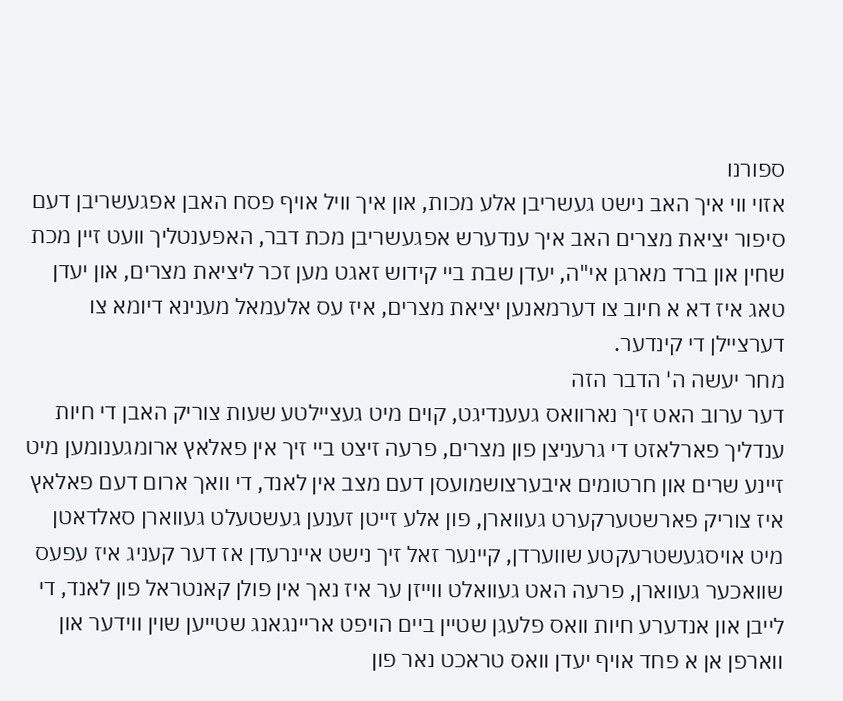ספורנו
אזוי ווי איך האב נישט געשריבן אלע מכות, און איך וויל אויף פסח האבן אפגעשריבן דעם סיפור יציאת מצרים האב איך ענדערש אפגעשריבן מכת דבר, האפענטליך וועט זיין מכת שחין און ברד מארגן אי"ה, יעדן שבת ביי קידוש זאגט מען זכר ליציאת מצרים, און יעדן טאג איז דא א חיוב צו דערמאנען יציאת מצרים, איז עס אלעמאל מענינא דיומא צו דערציילן די קינדער.
מחר יעשה ה' הדבר הזה
דער ערוב האט זיך נארוואס געענדיגט, קוים מיט געציילטע שעות צוריק האבן די חיות ענדליך פארלאזט די גרעניצן פון מצרים, פרעה זיצט ביי זיך אין פאלאץ ארומגענומען מיט זיינע שרים און חרטומים איבערצושמועסן דעם מצב אין לאנד, די וואך ארום דעם פאלאץ איז צוריק פארשטערקערט געווארן, פון אלע זייטן זענען געשטעלט געווארן סאלדאטן מיט אויסגעשטרעקטע שווערדן, קיינער זאל זיך נישט איינרעדן אז דער קעניג איז עפעס שוואכער געווארן, פרעה האט געוואלט ווייזן ער איז נאך אין פולן קאנטראל פון לאנד, די לייבן און אנדערע חיות וואס פלעגן שטיין ביים הויפט אריינגאנג שטייען שוין ווידער און ווארפן אן א פחד אויף יעדן וואס טראכט נאר פון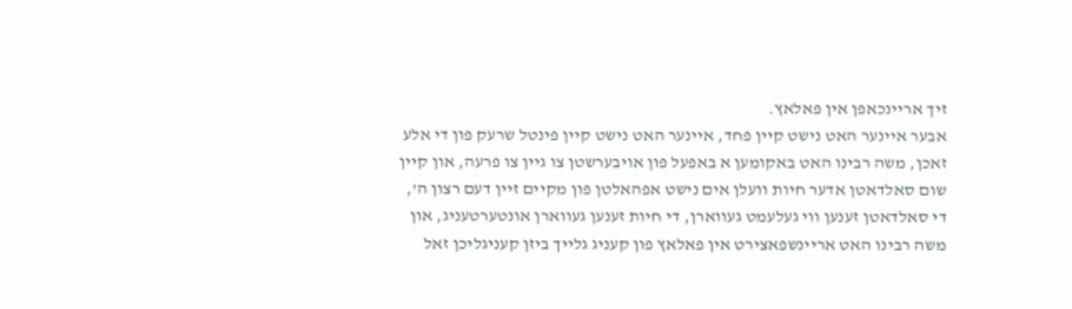זיך אריינכאפן אין פאלאץ.
אבער איינער האט נישט קיין פחד, איינער האט נישט קיין פינטל שרעק פון די אלע זאכן, משה רבינו האט באקומען א באפעל פון אויבערשטן צו גיין צו פרעה, און קיין שום סאלדאטן אדער חיות וועלן אים נישט אפהאלטן פון מקיים זיין דעם רצון ה', די סאלדאטן זענען ווי געלעמט געווארן, די חיות זענען געווארן אונטערטעניג, און משה רבינו האט אריינשפאצירט אין פאלאץ פון קעניג גלייך ביזן קעניגליכן זאל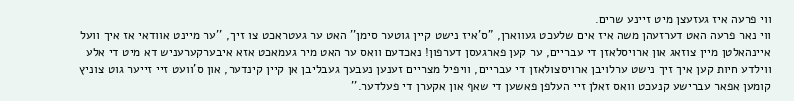ווי פרעה איז געזעצן מיט זיינע שרים.
ווי נאר פרעה האט דערזעהן משה איז אים שלעכט געווארן, "ס'איז נישט קיין גוטער סימן'' האט ער געטראכט צו זיך, ''ער מיינט אוודאי אז איך וועל איינהאלטן מיין צוזאג און ארויסלאזן די עבריים, ער קען פארגעסן דערפון! נאכדעם וואס ער האט מיר געמאכט אזא איבערקערעניש דא מיט די אלע ווילדע חיות קען איך זיך נישט ערלויבן ארויסצולאזן די עבריים, וויפיל מצריים זענען נעבעך געבליבן אן קיין קינדער, און ס'וועט זיי זייער גוט צוניץ קומען אפאר עברישע קנעכט וואס זאלן זיי העלפן פאשען די שאף און אקערן די פעלדער.''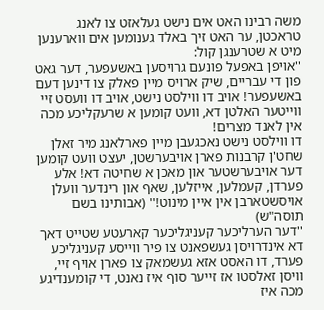משה רבינו האט אים נישט געלאזט צו לאנג טראכטן, ער האט זיך באלד גענומען אים ווארענען מיט א שטרענגן קול:
''אויפן באפעל פונעם גרויסען באשעפער, דער גאט פון די עבריים, שיק ארויס מיין פאלק צו דינען דעם באשעפער! אויב דו ווילסט נישט, אויב דו וועסט זיי ווייטער האלטן דא, וועט קומען א שרעקליכע מכה אין לאנד מצרים!
דו ווילסט נישט נאכגעבן מיין פארלאנג מיר זאלן שחט'ן קרבנות פארן אויבערשטן, יעצט וועט קומען דער אויבערשטער און מאכן א שחיטה דא! אלע פערדן, קעמלען, אייזלען, שאף און רינדער וועלן אויסשטארבן אין איין מינוט!'' (אבותינו בשם תוסה"ש)
''דער הערליכער קעניגליכער קארעטע שטייט דאך דא אינדרויסן געשפאנט צו פיר ווייסע קעניגליכע פערד, דו האסט אזא געשמאק צו פארן אויף זיי, וויסן זאלסטו אז זייער סוף איז נאנט, די קומענדיגע מכה איז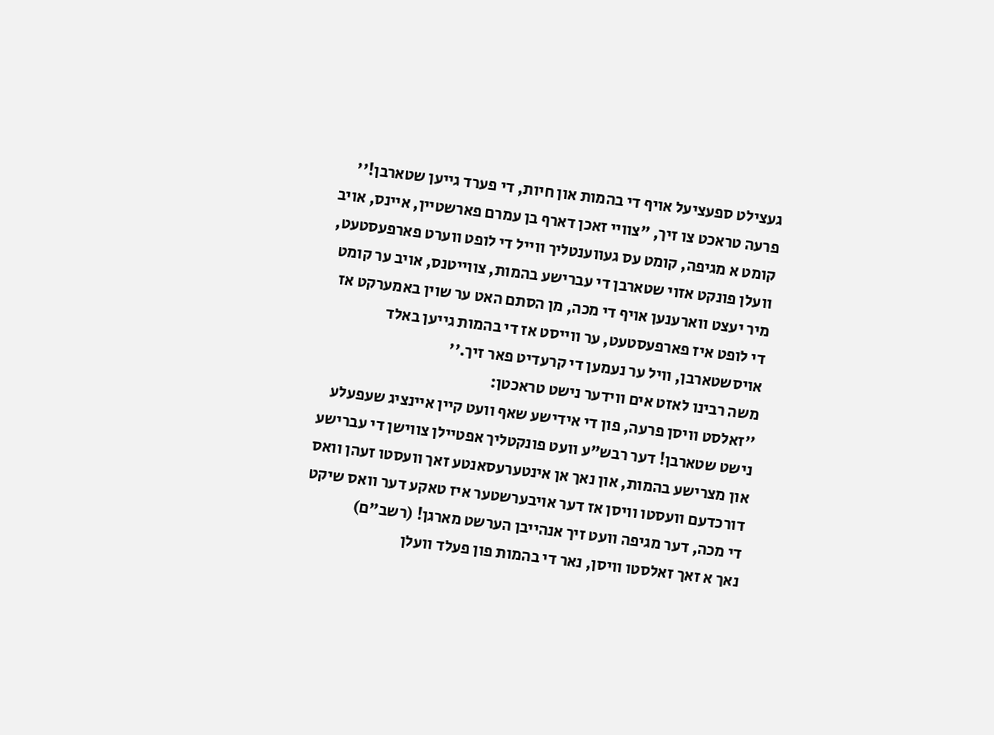געצילט ספעציעל אויף די בהמות און חיות, די פערד גייען שטארבן!''
פרעה טראכט צו זיך, "צוויי זאכן דארף בן עמרם פארשטיין, איינס, אויב קומט א מגיפה, קומט עס געווענטליך ווייל די לופט ווערט פארפעסטעט, וועלן פונקט אזוי שטארבן די עברישע בהמות, צווייטנס, אויב ער קומט מיר יעצט ווארענען אויף די מכה, מן הסתם האט ער שוין באמערקט אז די לופט איז פארפעסטעט, ער ווייסט אז די בהמות גייען באלד אויסשטארבן, וויל ער נעמען די קרעדיט פאר זיך.''
משה רבינו לאזט אים ווידער נישט טראכטן:
''זאלסט וויסן פרעה, פון די אידישע שאף וועט קיין איינציג שעפעלע נישט שטארבן! דער רבש"ע וועט פונקטליך אפטיילן צווישן די עברישע און מצרישע בהמות, און נאך אן אינטערעסאנטע זאך וועסטו זעהן וואס דורכדעם וועסטו וויסן אז דער אויבערשטער איז טאקע דער וואס שיקט די מכה, דער מגיפה וועט זיך אנהייבן הערשט מארגן! (רשב"ם)
נאך א זאך זאלסטו וויסן, נאר די בהמות פון פעלד וועלן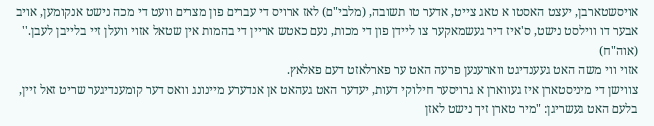אויסשטארבן, יעצט האסטו א טאג צייט, אדער טו תשובה, (מלבי"ם) לאז ארויס די עברים פון מצרים וועט די מכה נישט אנקומען, אויב אבער דו ווילסט נישט, ס'איז דיר געשמאקער צו ליידן פון די מכות, נעם כאטש אריין די בהמות אין שטאל אזוי וועלן זיי בלייבן לעבן.'' (אוה"ח)
אזוי ווי משה האט געענדיגט ווארענען פרעה האט ער פארלאזט דעם פאלאץ.
צווישן די מיניסטארן איז געווארן א גרויסער חילוקי דעות, יעדער האט געהאט אן אנדערע מיינונג וואס דער קומענדיגער שריט זאל זיין, בלעם האט געשריגן: "מיר טארן זיך נישט לאזן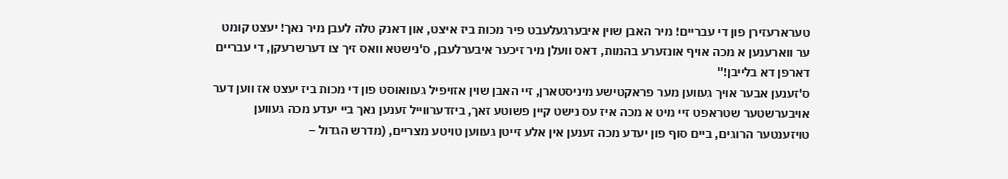טערארעזירן פון די עבריים! מיר האבן שוין איבערגעלעבט פיר מכות ביז איצט, און דאנק טלה לעבן מיר נאך! יעצט קומט ער ווארענען א מכה אויף אונזערע בהמות, דאס וועלן מיר זיכער איבערלעבן, ס'נישטא וואס זיך צו דערשרעקן, די עבריים דארפן דא בלייבן!''
ס'זענען אבער אויך געווען מער פראקטישע מיניסטארן, זיי האבן שוין אזויפיל געוואוסט פון די מכות ביז יעצט אז ווען דער אויבערשטער שטראפט זיי מיט א מכה איז עס נישט קיין פשוטע זאך, ביזדערווייל זענען נאך ביי יעדע מכה געווען טויזענטער הרוגים, ביים סוף פון יעדע מכה זענען אין אלע זייטן געווען טויטע מצריים, (מדרש הגדול –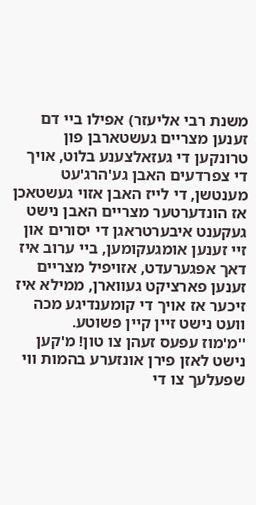משנת רבי אליעזר) אפילו ביי דם זענען מצריים געשטארבן פון טרונקען די געזאלצענע בלוט, אויך די צפרדעים האבן גע'הרג'עט מענטשן, די לייז האבן אזוי געשטאכן אז הונדערטער מצריים האבן נישט געקענט איבערטראגן די יסורים און זיי זענען אומגעקומען, ביי ערוב איז דאך אפגערעדט, אזויפיל מצריים זענען פארציקט געווארן, ממילא איז זיכער אז אויך די קומענדיגע מכה וועט נישט זיין קיין פשוטע.
''מ'מוז עפעס זעהן צו טון! מ'קען נישט לאזן פירן אונזערע בהמות ווי שפעלעך צו די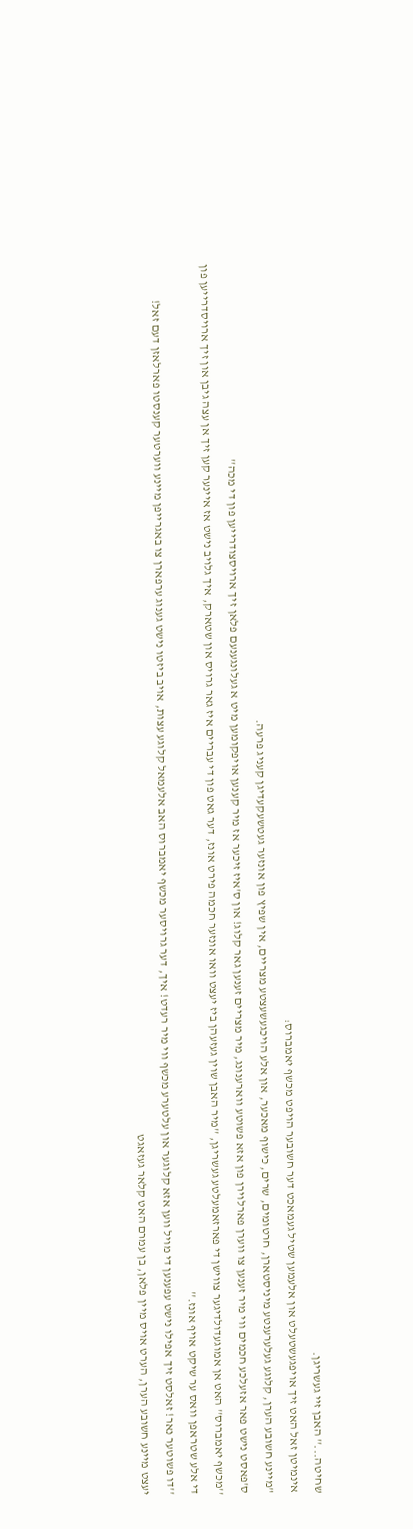שחיטה...'' האבן זיי געשריגן.
אינמיטן זאל האט זיך אויפגעשטעלט און אלעמען שטיל געמאכט דער חשובער הויפט מכשף יאמברוס:
"מיינע חשובע הערן, קלוגע געלערענטע מיניסטארן, חרטומים, שרים, כישוף מאכער, און אלע הויכגעשעצטע מצריים, אין שפיץ פון אונזער געטשעקעדיגן קעניג פרעה.
ס'פאסט נישט פאר אזעלכע חכמים ווי מיר זענען צו ווערן פארלוירן פון אזא פשוטע ווארענונג, מיר מצריים זענען גאר קלוג! און ס'איז זיכער אז מיר קענען אויפקומען מיט א געלונגענעם פלאן זיך ארויסצודרייען פון די מכה''
''מכשף יאמברוס'' האט אן אמוגעדולדיגער צווישן די פארזאמעלטע געשריגן, ''מיר האבן שוין געזעהן ביז יעצט וואו אונזער חכמה פירט אונז, דער גאט פון די עבריים איז גאר גרויס און שטארק, איך גלויב נישט אז איינער קען זיך אן עצה גיבן און זיך ארויסדרייען פון די אלע שטראפן וואס ער שיקט אויף אונז.''
''דו פשוטער נאר! זאלסט זיך אפילו נישט עפענען די מויל ווען אזא קלוגער און עלטערע מכשף ווי מיר רעדט! איך, דער גרויסער מכשף יאמברוס האב אלעמאל קלוגע עצות, אויב ביזטו נישט גענוג ערפארן צו באגרייפן מיינע ווערטער קענסטו פארלאזן דעם זאל!
יעצט מיינע חשובע הערן, הערט אויס מיין פלאן, בן עמרם האט קלאר געזאגט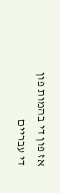אז פון די בהמות פון די עבריים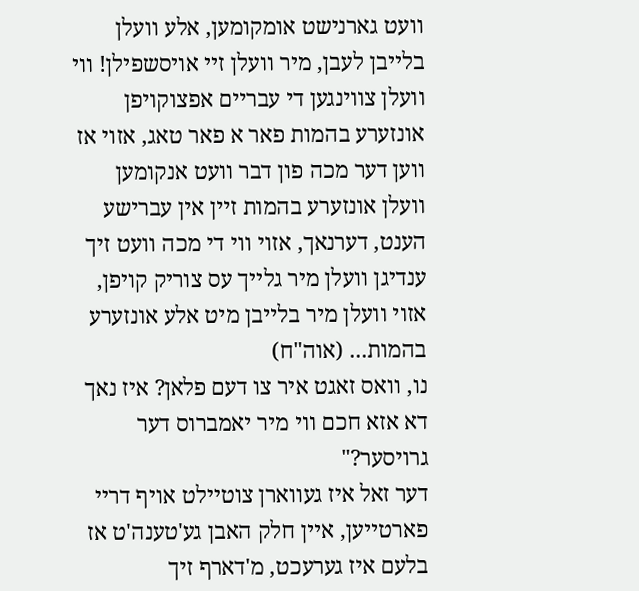וועט גארנישט אומקומען, אלע וועלן בלייבן לעבן, מיר וועלן זיי אויסשפילן! ווי וועלן צווינגען די עבריים אפצוקויפן אונזערע בהמות פאר א פאר טאג, אזוי אז ווען דער מכה פון דבר וועט אנקומען וועלן אונזערע בהמות זיין אין עברישע הענט, דערנאך, אזוי ווי די מכה וועט זיך ענדיגן וועלן מיר גלייך עס צוריק קויפן, אזוי וועלן מיר בלייבן מיט אלע אונזערע בהמות... (אוה"ח)
נו, וואס זאגט איר צו דעם פלאן? איז נאך דא אזא חכם ווי מיר יאמברוס דער גרויסער?"
דער זאל איז געווארן צוטיילט אויף דריי פארטייען, איין חלק האבן גע'טענה'ט אז בלעם איז גערעכט, מ'דארף זיך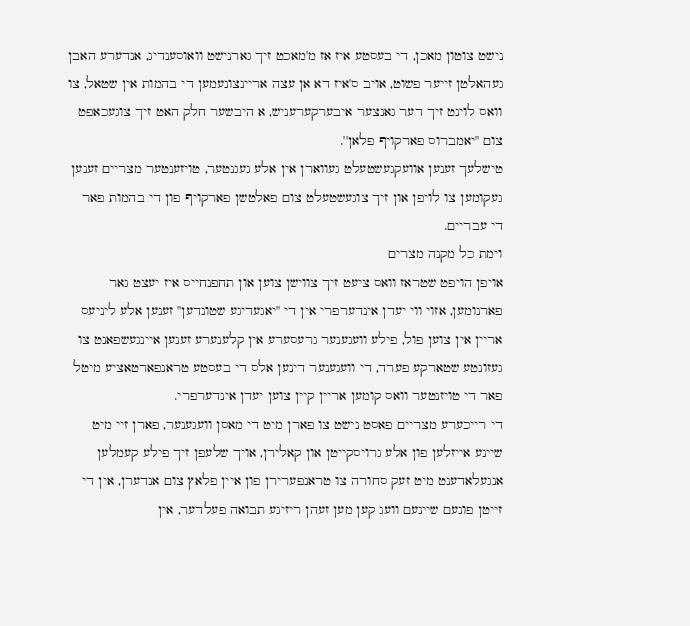נישט צוטון מאכן, די בעסטע איז אז מ'מאכט זיך גארנישט וואוסענדיג, אנדערע האבן געהאלטן זייער פשוט, אויב ס'איז דא אן עצה אריינצונעמען די בהמות אין שטאל, צו וואס לוינט זיך דער גאנצער איבערקערעניש, א היבשער חלק האט זיך צוגעכאפט צום ''יאמברוס פארקויף פלאן''.
טישלעך זענען אוועקגעשטעלט געווארן אין אלע געגנטער, טויזענטער מצריים זענען געקומען צו לויפן און זיך צוגעשטעלט צום פאלטשן פארקויף פון די בהמות פאר די עבריים.
וימת כל מקנה מצרים
אויפן הויפט שטראז וואס ציעט זיך צווישן צוען און תחפנחייס איז יעצט גאר פארנומען, אזוי ווי יעדן אינדערפרי אין די ''יאגעדיגע שטונדען'' זענען אלע ליניעס אריין אין צוען פול, פילע וועגענער גרעסערע אין קלענערע זענען איינגעשפאנט צו געזונטע שטארקע פערד, די וועגענער דינען אלס די בעסטע טראנפארטאציע מיטל פאר די טויזנטער וואס קומען אריין קיין צוען יעדן אינדערפרי.
די רייכערע מצריים פאסט נישט צו פארן מיט די מאסן וועגענער, פארן זיי מיט שיינע אייזלען פון אלע גרויסקייטן און קאלירן, אויך שלעפן זיך פילע קעמלען אנגעלאדענט מיט זעק סחורה צו טראנפערירן פון איין פלאץ צום אנדערן, אין די זייטן פונעם שיינעם וועג קען מען זעהן ריזיגע תבואה פעלדער, אין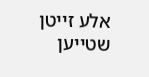אלע זייטן שטייען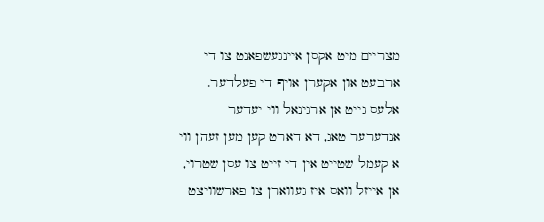מצריים מיט אקסן איינגעשפאנט צו די ארבעט און אקערן אויף די פעלדער.
אלעס גייט אן ארגינאל ווי יעדער אנדערער טאג, דא דארט קען מען זעהן ווי א קעמל שטייט אין די זייט צו עסן שטרוי, אן אייזל וואס איז געווארן צו פארשוויצט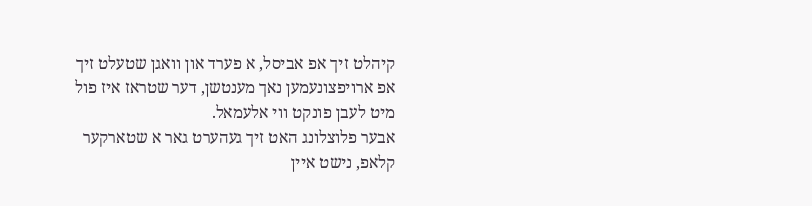קיהלט זיך אפ אביסל, א פערד און וואגן שטעלט זיך אפ ארויפצונעמען נאך מענטשן, דער שטראז איז פול מיט לעבן פונקט ווי אלעמאל.
אבער פלוצלונג האט זיך געהערט גאר א שטארקער קלאפ, נישט איין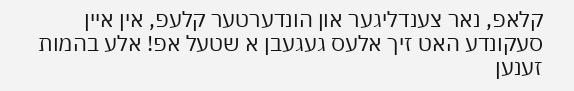קלאפ, נאר צענדליגער און הונדערטער קלעפ, אין איין סעקונדע האט זיך אלעס געגעבן א שטעל אפ! אלע בהמות זענען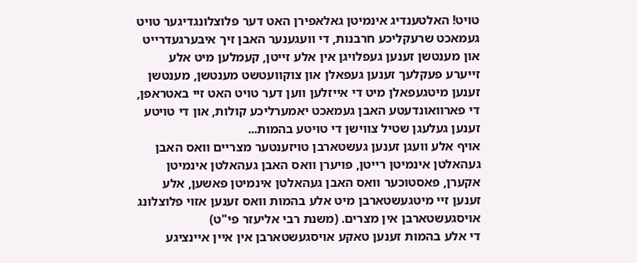טויט! האלטענדיג אינמיטן גאלאפירן האט דער פלוצלונגדיגער טויט געמאכט שרעקליכע חרבנות, די וועגענער האבן זיך איבערגעדרייט און מענטשן זענען געפלויגן אין אלע זייטן, קעמלען מיט אלע זייערע פעקלעך זענען געפאלן און צוקוועטשט מענטשן, מענטשן זענען מיטגעפאלן מיט די אייזלען ווען דער טויט האט זיי באטראפן, די פארוואונדעטע האבן געמאכט יאמערליכע קולות, און די טויטע זענען געלעגן שטיל צווישן די טויטע בהמות...
אויף אלע וועגן זענען געשטארבן טויזענטער מצריים וואס האבן געהאלטן אינמיטן רייטן, פויערן וואס האבן געהאלטן אינמיטן אקערן, פאסטוכער וואס האבן געהאלטן אינמיטן פאשען, אלע זענען זיי מיטגעשטארבן מיט אלע בהמות וואס זענען אזוי פלוצלונג אויסגעשטארבן אין מצרים. (משנת רבי אליעזר פי"ט)
די אלע בהמות זענען טאקע אויסגעשטארבן אין איין איינציגע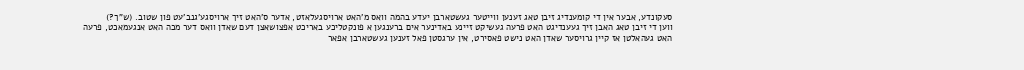סעקונדע, אבער אין די קומענדיג זיבן טאג זענען ווייטער געשטארבן יעדע בהמה וואס מ'האט ארויסגעלאזט, אדער ס'האט זיך ארויסגע'גנב'עט פון שטוב. (ש"ך?)
ווען די זיבן טאג האבן זיך געענדיגט האט פרעה געשיקט זיינע באדינער אים ברענגען א פונקטליכע באריכט אפצושאצן דעם שאדן וואס דער מכה האט אנגעמאכט, פרעה האט געהאלטן אז קיין גרויסער שאדן האט נישט פאסירט, אין ערגסטן פאל זענען געשטארבן אפאר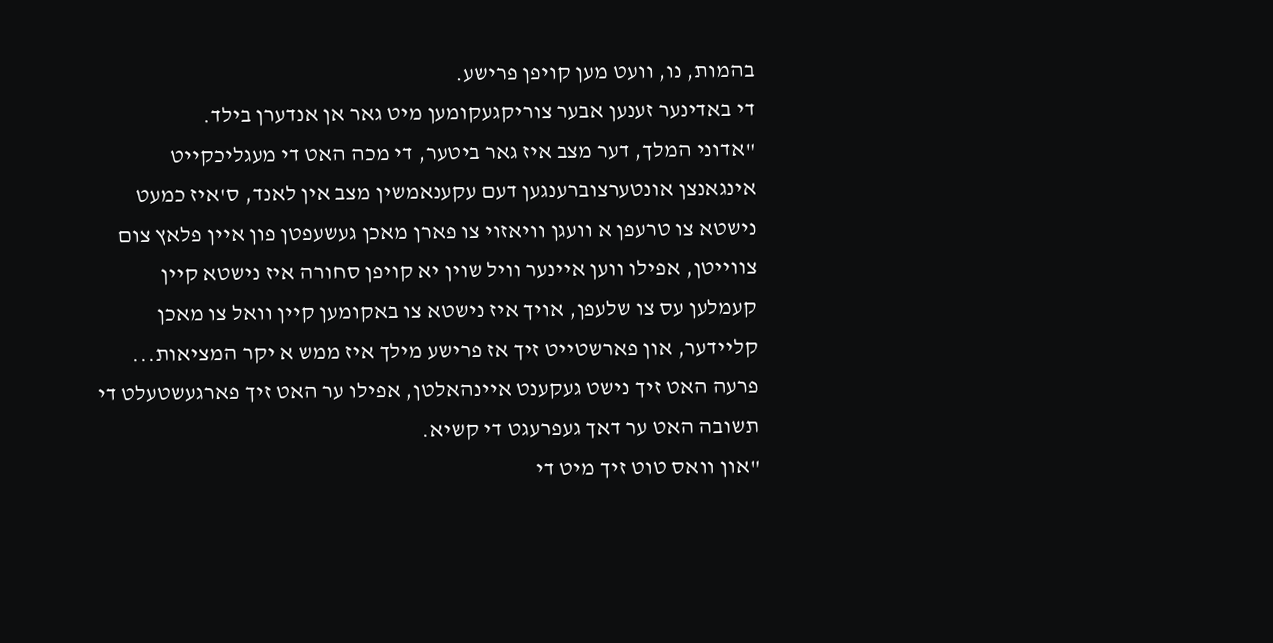בהמות, נו, וועט מען קויפן פרישע.
די באדינער זענען אבער צוריקגעקומען מיט גאר אן אנדערן בילד.
"אדוני המלך, דער מצב איז גאר ביטער, די מכה האט די מעגליכקייט אינגאנצן אונטערצוברענגען דעם עקענאמשין מצב אין לאנד, ס'איז כמעט נישטא צו טרעפן א וועגן וויאזוי צו פארן מאכן געשעפטן פון איין פלאץ צום צווייטן, אפילו ווען איינער וויל שוין יא קויפן סחורה איז נישטא קיין קעמלען עס צו שלעפן, אויך איז נישטא צו באקומען קיין וואל צו מאכן קליידער, און פארשטייט זיך אז פרישע מילך איז ממש א יקר המציאות...
פרעה האט זיך נישט געקענט איינהאלטן, אפילו ער האט זיך פארגעשטעלט די תשובה האט ער דאך געפרעגט די קשיא.
"און וואס טוט זיך מיט די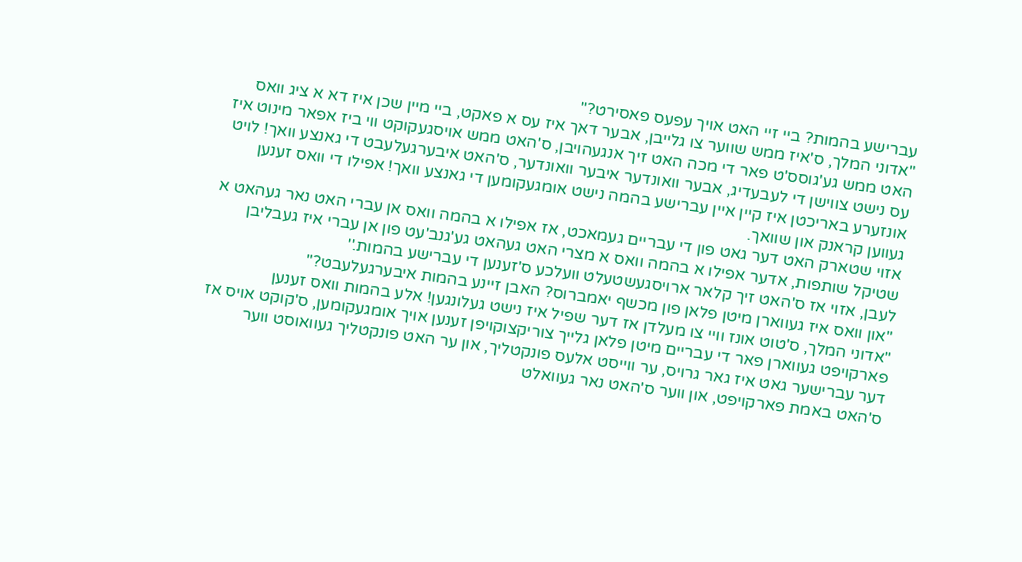עברישע בהמות? ביי זיי האט אויך עפעס פאסירט?"
"אדוני המלך, ס'איז ממש שווער צו גלייבן, אבער דאך איז עס א פאקט, ביי מיין שכן איז דא א ציג וואס האט ממש גע'גוסס'ט פאר די מכה האט זיך אנגעהויבן, ס'האט ממש אויסגעקוקט ווי ביז אפאר מינוט איז עס נישט צווישן די לעבעדיג, אבער וואונדער איבער וואונדער, ס'האט איבערגעלעבט די גאנצע וואך! לויט אונזערע באריכטן איז קיין איין עברישע בהמה נישט אומגעקומען די גאנצע וואך! אפילו די וואס זענען געווען קראנק און שוואך.
אזוי שטארק האט דער גאט פון די עבריים געמאכט, אז אפילו א בהמה וואס אן עברי האט נאר געהאט א שטיקל שותפות, אדער אפילו א בהמה וואס א מצרי האט געהאט גע'גנב'עט פון אן עברי איז געבליבן לעבן, אזוי אז ס'האט זיך קלאר ארויסגעשטעלט וועלכע ס'זענען די עברישע בהמות.''
''און וואס איז געווארן מיטן פלאן פון מכשף יאמברוס? האבן זיינע בהמות איבערגעלעבט?"
"אדוני המלך, ס'טוט אונז וויי צו מעלדן אז דער שפיל איז נישט געלונגען! אלע בהמות וואס זענען פארקויפט געווארן פאר די עבריים מיטן פלאן גלייך צוריקצוקויפן זענען אויך אומגעקומען, ס'קוקט אויס אז דער עברישער גאט איז גאר גרויס, ער ווייסט אלעס פונקטליך, און ער האט פונקטליך געוואוסט ווער ס'האט באמת פארקויפט, און ווער ס'האט נאר געוואלט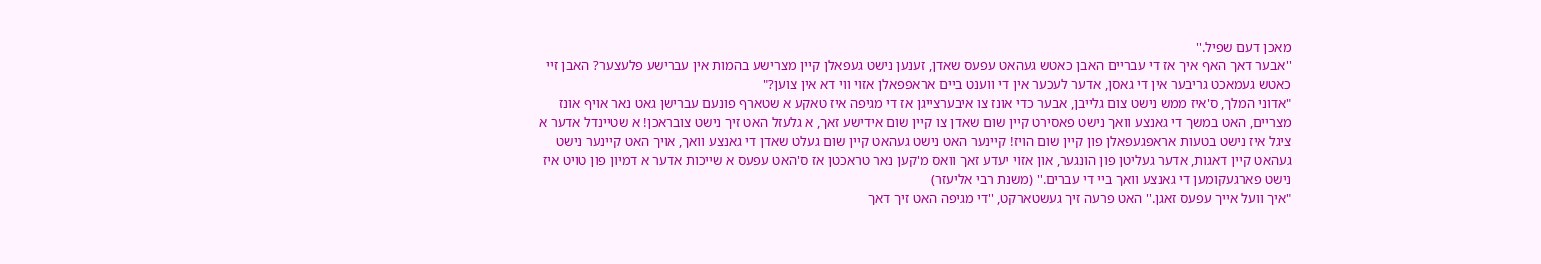מאכן דעם שפיל.''
''אבער דאך האף איך אז די עבריים האבן כאטש געהאט עפעס שאדן, זענען נישט געפאלן קיין מצרישע בהמות אין עברישע פלעצער? האבן זיי כאטש געמאכט גריבער אין די גאסן, אדער לעכער אין די ווענט ביים אראפפאלן אזוי ווי דא אין צוען?"
"אדוני המלך, ס'איז ממש נישט צום גלייבן, אבער כדי אונז צו איבערצייגן אז די מגיפה איז טאקע א שטארף פונעם עברישן גאט נאר אויף אונז מצריים, האט במשך די גאנצע וואך נישט פאסירט קיין שום שאדן צו קיין שום אידישע זאך, א גלעזל האט זיך נישט צובראכן! א שטיינדל אדער א ציגל איז נישט בטעות אראפגעפאלן פון קיין שום הויז! קיינער האט נישט געהאט קיין שום געלט שאדן די גאנצע וואך, אויך האט קיינער נישט געהאט קיין דאגות, אדער געליטן פון הונגער, און אזוי יעדע זאך וואס מ'קען נאר טראכטן אז ס'האט עפעס א שייכות אדער א דמיון פון טויט איז נישט פארגעקומען די גאנצע וואך ביי די עברים.'' (משנת רבי אליעזר)
"איך וועל אייך עפעס זאגן.'' האט פרעה זיך געשטארקט, ''די מגיפה האט זיך דאך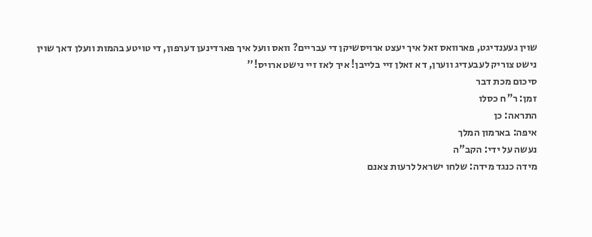שוין געענדיגט, פארוואס זאל איך יעצט ארויסשיקן די עבריים? וואס וועל איך פארדינען דערפון, די טויטע בהמות וועלן דאך שוין נישט צוריק לעבעדיג ווערן, דא זאלן זיי בלייבן! איך לאז זיי נישט ארויס!''
סיכום מכת דבר
זמן: ר"ח כסלו
התראה: כן
איפה: בארמון המלך
נעשה על ידי: הקב"ה
מידה כנגד מידה: שלחו ישראל לרעות צאנם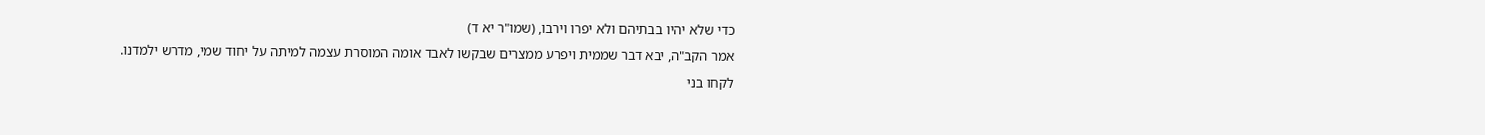כדי שלא יהיו בבתיהם ולא יפרו וירבו, (שמו"ר יא ד)
אמר הקב"ה, יבא דבר שממית ויפרע ממצרים שבקשו לאבד אומה המוסרת עצמה למיתה על יחוד שמי, מדרש ילמדנו.
לקחו בני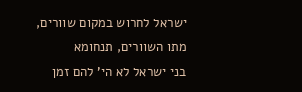ישראל לחרוש במקום שוורים, מתו השוורים, תנחומא
בני ישראל לא הי' להם זמן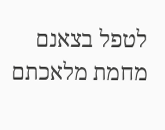לטפל בצאנם מחמת מלאכתם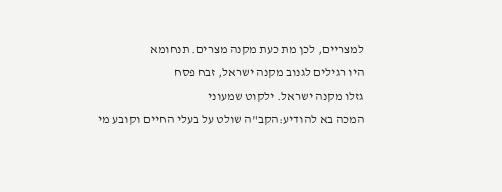למצריים, לכן מת כעת מקנה מצרים. תנחומא
היו רגילים לגנוב מקנה ישראל, זבח פסח
גזלו מקנה ישראל. ילקוט שמעוני
המכה בא להודיע:הקב"ה שולט על בעלי החיים וקובע מי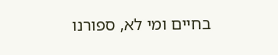בחיים ומי לא, ספורנו